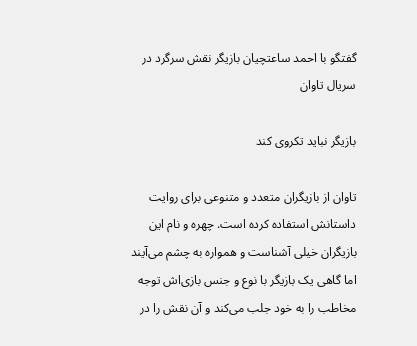گفتگو با احمد ساعتچیان بازیگر نقش سرگرد در سریال تاوان

بازیگر نباید تکروی کند

تاوان از بازیگران متعدد و متنوعی برای روایت داستانش استفاده کرده است. چهره و نام این بازیگران خیلی آشناست و همواره به چشم می‌آیند اما گاهی یک بازیگر با نوع و جنس بازی‌اش توجه مخاطب را به خود جلب می‌کند و آن نقش را در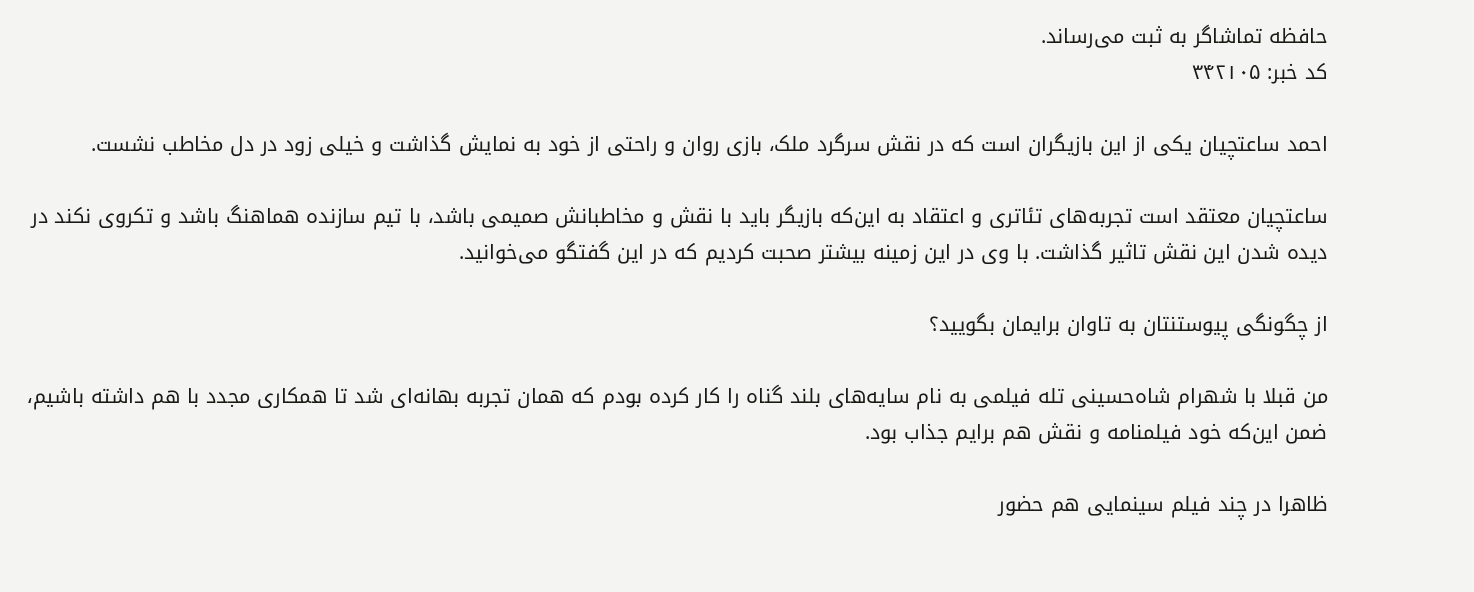حافظه تماشاگر به ثبت می‌رساند.
کد خبر: ۳۴۲۱۰۵

احمد ساعتچیان یکی از این بازیگران است که در نقش سرگرد ملک، بازی روان و راحتی از خود به نمایش گذاشت و خیلی زود در دل مخاطب نشست.

ساعتچیان معتقد است تجربه‌های تئاتری و اعتقاد به این‌که بازیگر باید با نقش و مخاطبانش صمیمی باشد، با تیم سازنده هماهنگ باشد و تکروی نکند در دیده شدن این نقش تاثیر گذاشت. با وی در این زمینه بیشتر صحبت کردیم که در این گفتگو می‌خوانید.

از چگونگی پیوستنتان به تاوان برایمان بگویید؟

من قبلا با شهرام شاه‌حسینی تله فیلمی به نام سایه‌های بلند گناه را کار کرده بودم که همان تجربه بهانه‌ای شد تا همکاری مجدد با هم داشته باشیم، ضمن این‌که خود فیلمنامه و نقش هم برایم جذاب بود.

ظاهرا در چند فیلم سینمایی هم حضور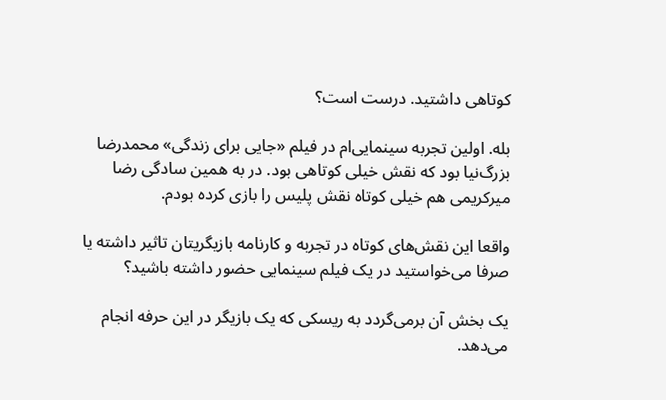کوتاهی داشتید. درست است؟

بله. اولین تجربه سینمایی‌ام در فیلم «جایی برای زندگی» محمدرضا بزرگ‌نیا بود که نقش خیلی کوتاهی بود. در به همین سادگی رضا میر‌کریمی هم خیلی کوتاه نقش پلیس را بازی کرده بودم.

واقعا این نقش‌های کوتاه در تجربه و کارنامه بازیگریتان تاثیر داشته یا صرفا می‌خواستید در یک فیلم سینمایی حضور داشته باشید؟

یک بخش آن برمی‌گردد به ریسکی که یک بازیگر در این حرفه انجام می‌دهد.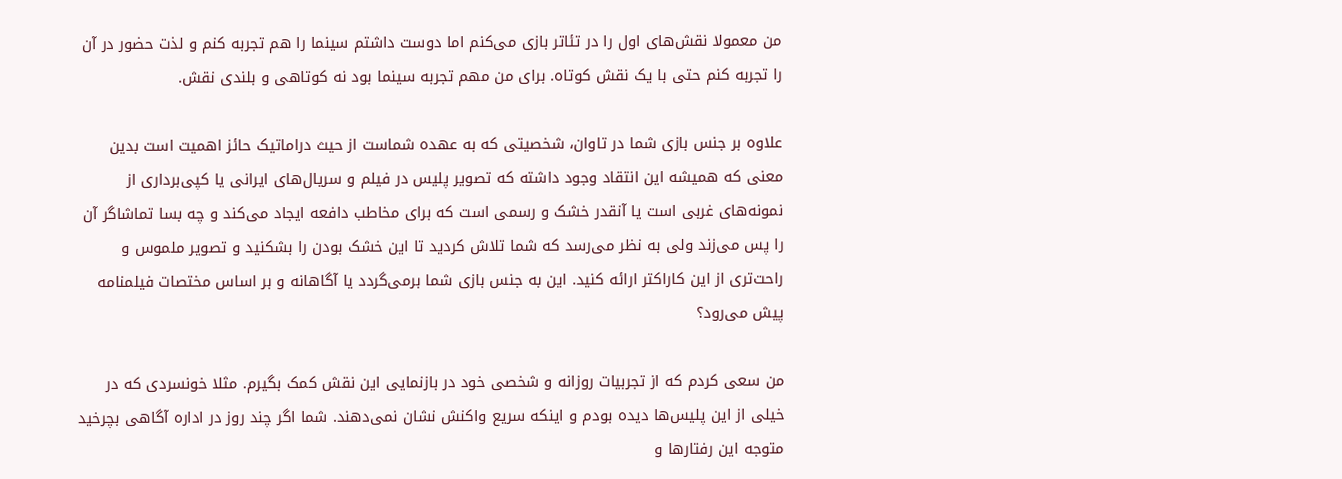من معمولا نقش‌های اول را در تئاتر بازی می‌کنم اما دوست داشتم سینما را هم تجربه کنم و لذت حضور در آن را تجربه کنم حتی با یک نقش کوتاه. برای من مهم تجربه سینما بود نه کوتاهی و بلندی نقش.

علاوه بر جنس بازی شما در تاوان، شخصیتی که به عهده شماست از حیث دراماتیک حائز اهمیت است بدین معنی که همیشه این انتقاد وجود داشته که تصویر پلیس در فیلم و سریال‌های ایرانی یا کپی‌برداری از نمونه‌های غربی است یا آنقدر خشک و رسمی است که برای مخاطب دافعه ایجاد می‌کند و چه بسا تماشاگر آن را پس می‌زند ولی به نظر می‌رسد که شما تلاش کردید تا این خشک بودن را بشکنید و تصویر ملموس و راحت‌تری از این کاراکتر ارائه کنید. این به جنس بازی شما برمی‌گردد یا آگاهانه و بر اساس مختصات فیلمنامه پیش می‌رود؟

من سعی کردم که از تجربیات روزانه و شخصی خود در بازنمایی این نقش کمک بگیرم. مثلا خونسردی که در خیلی از این پلیس‌ها دیده بودم و اینکه سریع واکنش نشان نمی‌دهند. شما اگر چند روز در اداره آگاهی بچرخید متوجه این رفتارها و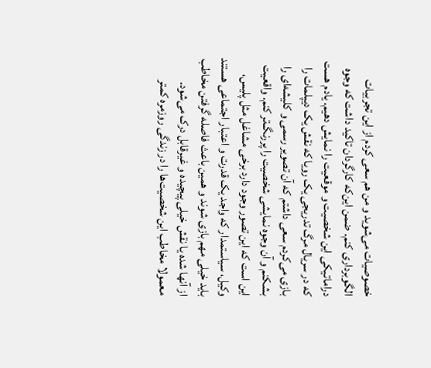خصوصیات می‌شوید و من هم سعی کردم از این تجربیات الگوبرداری کنم. ضمن این‌که کارگردان تاکید داشت که وجوه دراماتیکی این شخصیت و موقعیت را نمایش دهیم. یادم هست که در سریال مرگ تدریجی یک رویا که نقش یک دیپلمات را بازی می‌کردم سعی داشتم که آن تصویر رسمی و کلیشه‌ای را بشکنم و آن وجوه نمایشی شخصیت را پررنگ‌تر کنم. واقعیت این است که این تصور وجود دارد برخی مشاغل مثل پلیس، وکیل، سیاستمدار که واجد یک قدرت و اعتبار اجتماعی هستند باید خیلی مهم بازی شوند و همین باعث فاصله گرفتن مخاطب از آنها شده یا نقش خیلی پیچیده و غیرقابل درک می‌شود. معمولا مخاطب این شخصیت‌ها را در زندگی روزمره کمتر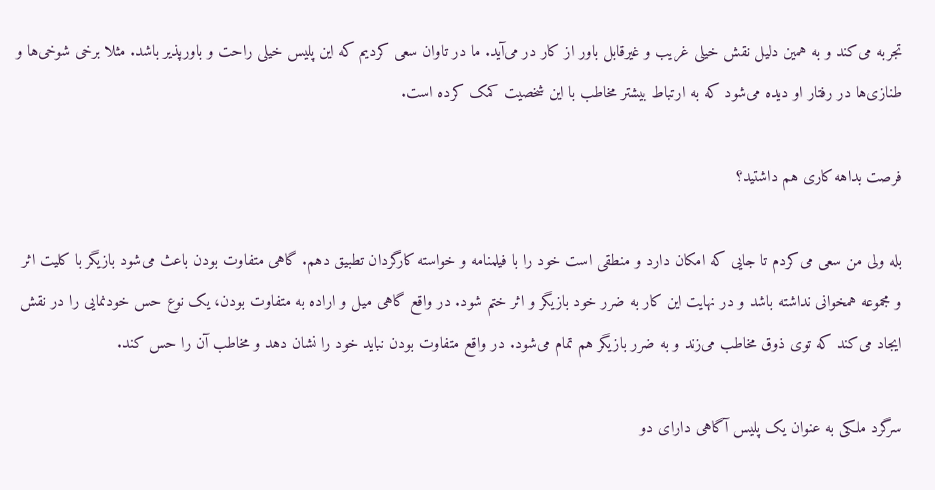تجربه می‌کند و به همین دلیل نقش خیلی غریب و غیرقابل باور از کار در می‌آید. ما در تاوان سعی کردیم که این پلیس خیلی راحت و باورپذیر باشد. مثلا برخی شوخی‌ها و طنازی‌ها در رفتار او دیده می‌شود که به ارتباط بیشتر مخاطب با این شخصیت کمک کرده است.

فرصت بداهه کاری هم داشتید؟

بله ولی من سعی می‌کردم تا جایی که امکان دارد و منطقی است خود را با فیلمنامه و خواسته کارگردان تطبیق دهم. گاهی متفاوت بودن باعث می‌شود بازیگر با کلیت اثر و مجموعه همخوانی نداشته باشد و در نهایت این کار به ضرر خود بازیگر و اثر ختم شود. در واقع گاهی میل و اراده به متفاوت بودن، یک نوع حس خودنمایی را در نقش ایجاد می‌کند که توی ذوق مخاطب می‌زند و به ضرر بازیگر هم تمام می‌شود. در واقع متفاوت بودن نباید خود را نشان دهد و مخاطب آن را حس کند.

سرگرد ملکی به عنوان یک پلیس آگاهی دارای دو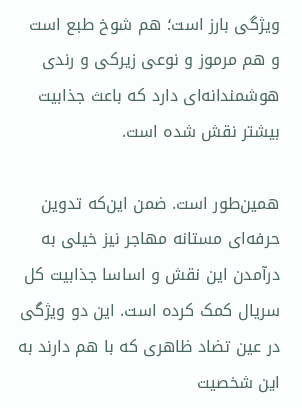ویژگی بارز است؛ هم شوخ طبع است و هم مرموز و نوعی زیرکی و رندی هوشمندانه‌ای دارد که باعث جذابیت بیشتر نقش شده است.

همین‌طور است. ضمن این‌که تدوین حرفه‌ای مستانه مهاجر نیز خیلی به درآمدن این نقش و اساسا جذابیت کل سریال کمک کرده است. این دو ویژگی در عین تضاد ظاهری که با هم دارند به این شخصیت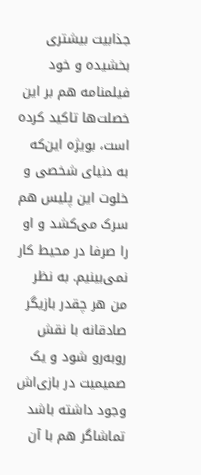جذابیت بیشتری بخشیده و خود فیلمنامه هم بر این خصلت‌ها تاکید کرده است، بویژه این‌که به دنیای شخصی و خلوت این پلیس هم سرک می‌کشد و او را صرفا در محیط کار نمی‌بینیم. به نظر من هر چقدر بازیگر صادقانه با نقش روبه‌رو شود و یک صمیمیت در بازی‌اش وجود داشته باشد تماشاگر هم با آن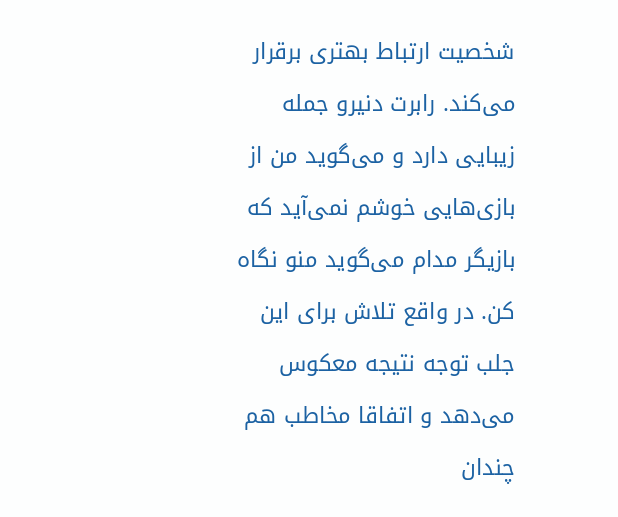شخصیت ارتباط بهتری برقرار می‌کند. رابرت دنیرو جمله زیبایی دارد و می‌گوید من از بازی‌هایی خوشم نمی‌آید که بازیگر مدام می‌گوید منو نگاه کن. در واقع تلاش برای این جلب توجه نتیجه معکوس می‌دهد و اتفاقا مخاطب هم چندان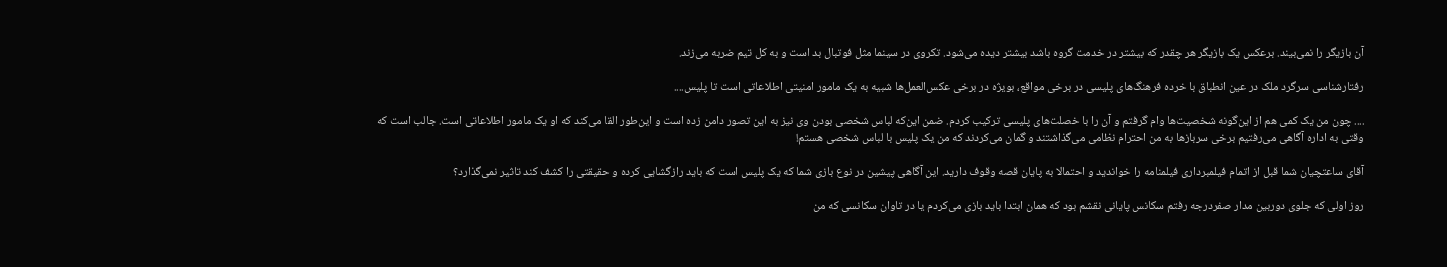آن بازیگر را نمی‌بیند. برعکس یک بازیگر هر چقدر که بیشتر در خدمت گروه باشد بیشتر دیده می‌شود. تکروی در سینما مثل فوتبال بد است و به کل تیم ضربه می‌زند.

رفتارشناسی سرگرد ملک در عین انطباق با خرده فرهنگ‌های پلیسی در برخی مواقع، بوی‍ژه در برخی عکس‌العمل‌ها شبیه به یک مامور امنیتی اطلاعاتی است تا پلیس....

.... چون من یک کمی هم از این‌گونه شخصیت‌ها وام گرفتم و آن را با خصلت‌های پلیسی ترکیب کردم. ضمن این‌که لباس شخصی بودن وی نیز به این تصور دامن زده است و این‌طور القا می‌کند که او یک مامور اطلاعاتی است. جالب است که وقتی به اداره آگاهی می‌رفتیم برخی سربازها به من احترام نظامی می‌گذاشتند و گمان می‌کردند که من یک پلیس با لباس شخصی هستم!

آقای ساعتچیان شما قبل از اتمام فیلمبرداری فیلمنامه را خواندید و احتمالا به پایان قصه وقوف دارید. این آگاهی پیشین در نوع بازی شما که یک پلیس است که باید رازگشایی کرده و حقیقتی را کشف کند تاثیر نمی‌گذارد؟

روز اولی که جلوی دوربین مدار صفردرجه رفتم سکانس پایانی نقشم بود که همان ابتدا باید بازی می‌کردم یا در تاوان سکانسی که من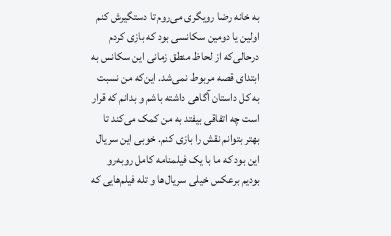به خانه رضا رویگری می‌روم تا دستگیرش کنم اولین یا دومین سکانسی بود که بازی کردم در‌حالی‌که از لحاظ منطق زمانی این سکانس به ابتدای قصه مربوط نمی‌شد. این‌که من نسبت به کل داستان آگاهی داشته باشم و بدانم که قرار است چه اتفاقی بیفتد به من کمک می‌کند تا بهتر بتوانم نقش را بازی کنم. خوبی این سریال این بود که ما با یک فیلمنامه کامل روبه‌رو بودیم برعکس خیلی سریال‌ها و تله فیلم‌هایی که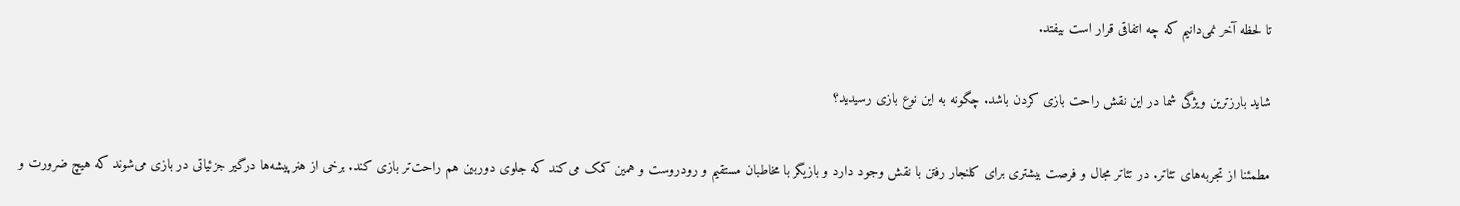تا لحظه آخر نمی‌دانیم که چه اتفاقی قرار است بیفتد.

شاید بارزترین ویژگی شما در این نقش راحت بازی کردن باشد. چگونه به این نوع بازی رسیدید؟

مطمئنا از تجربه‌های تئاتر. در تئاتر مجال و فرصت بیشتری برای کلنجار رفتن با نقش وجود دارد و بازیگر با مخاطبان مستقیم و رودروست و همین کمک می‌کند که جلوی دوربین هم راحت‌تر بازی کند. برخی از هنرپیشه‌ها درگیر جزئیاتی در بازی می‌شوند که هیچ ضرورت و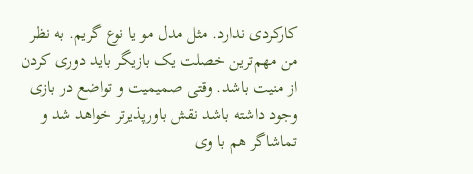کارکردی ندارد. مثل مدل مو یا نوع گریم. به نظر من مهم‌ترین خصلت یک بازیگر باید دوری کردن از منیت باشد. وقتی صمیمیت و تواضع در بازی وجود داشته باشد نقش باورپذیرتر خواهد شد و تماشاگر هم با وی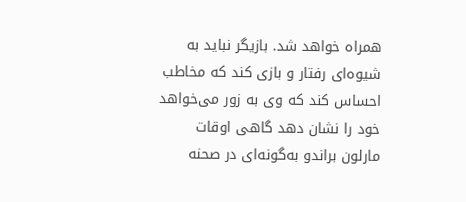همراه خواهد شد. بازیگر نباید به شیوه‌ای رفتار و بازی کند که مخاطب احساس کند که وی به زور می‌خواهد خود را نشان دهد گاهی اوقات مارلون براندو به‌گونه‌ای در صحنه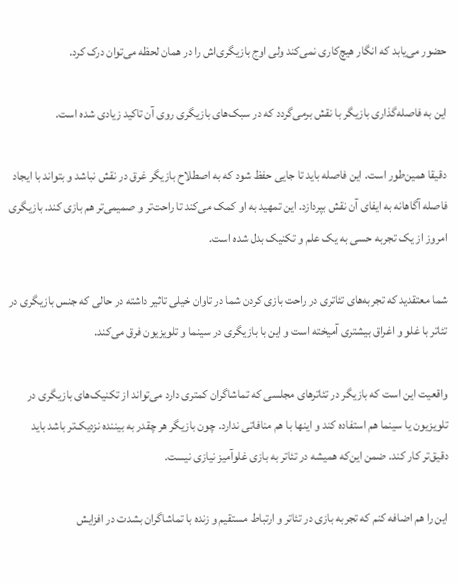حضور می‌یابد که انگار هیچ‌کاری نمی‌کند ولی اوج بازیگری‌اش را در همان لحظه می‌توان درک کرد.

این به فاصله‌گذاری بازیگر با نقش برمی‌گردد که در سبک‌های بازیگری روی آن تاکید زیادی شده است.

دقیقا همین‌طور است. این فاصله باید تا جایی حفظ شود که به اصطلاح بازیگر غرق در نقش نباشد و بتواند با ایجاد فاصله آگاهانه به ایفای آن نقش بپردازد. این تمهید به او کمک می‌کند تا راحت‌تر و صمیمی‌تر هم بازی کند. بازیگری امروز از یک تجربه حسی به یک علم و تکنیک بدل شده است.

شما معتقدید که تجربه‌های تئاتری در راحت بازی کردن شما در تاوان خیلی تاثیر داشته در حالی که جنس بازیگری در تئاتر با غلو و اغراق بیشتری آمیخته است و این با بازیگری در سینما و تلویزیون فرق می‌کند.

واقعیت این است که بازیگر در تئاترهای مجلسی که تماشاگران کمتری دارد می‌تواند از تکنیک‌های بازیگری در تلویزیون یا سینما هم استفاده کند و اینها با هم منافاتی ندارد. چون بازیگر هر چقدر به بیننده نزدیک‌تر باشد باید دقیق‌تر کار کند. ضمن این‌که همیشه در تئاتر به بازی غلوآمیز نیازی نیست.

این را هم اضافه کنم که تجربه بازی در تئاتر و ارتباط مستقیم و زنده با تماشاگران بشدت در افزایش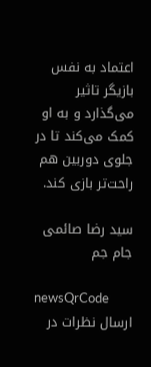اعتماد به نفس بازیگر تاثیر می‌گذارد و به او کمک می‌کند تا در جلوی دوربین هم راحت‌تر بازی کند.

سید رضا صائمی
جام جم

newsQrCode
ارسال نظرات در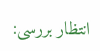انتظار بررسی: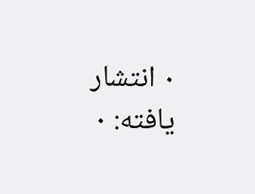۰ انتشار یافته: ۰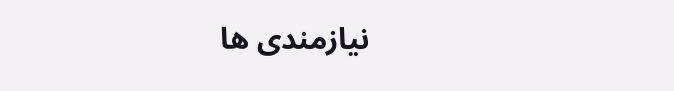نیازمندی ها